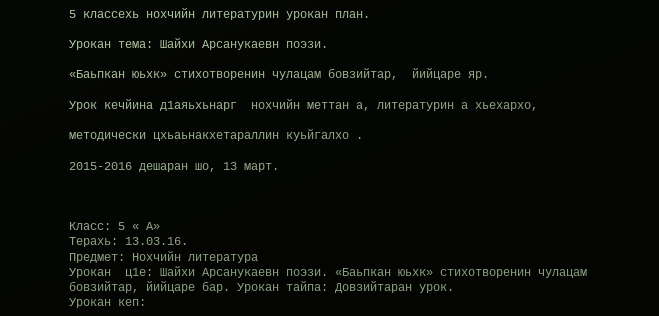5 классехь нохчийн литературин урокан план.

Урокан тема: Шайхи Арсанукаевн поэзи.

«Баьпкан юьхк» стихотворенин чулацам бовзийтар,  йийцаре яр.

Урок кечйина д1аяьхьнарг  нохчийн меттан а, литературин а хьехархо,

методически цхьаьнакхетараллин куьйгалхо .

2015-2016 дешаран шо, 13 март.



Класс: 5 « А»
Терахь: 13.03.16.
Предмет: Нохчийн литература
Урокан  ц1е: Шайхи Арсанукаевн поэзи. «Баьпкан юьхк» стихотворенин чулацам бовзийтар, йийцаре бар. Урокан тайпа: Довзийтаран урок.
Урокан кеп: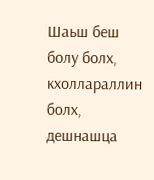Шаьш беш болу болх, кхоллараллин болх, дешнашца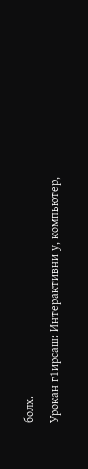болх.
Урокан г1ирсаш: Интерактивни у, компьютер,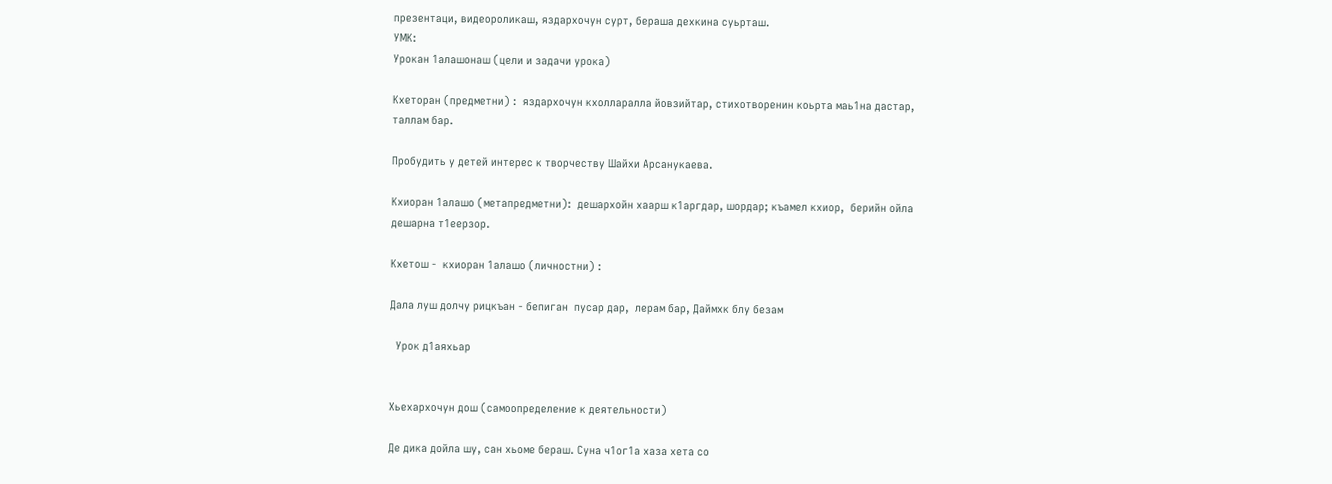презентаци, видеороликаш, яздархочун сурт, бераша дехкина суьрташ.
УМК:
Урокан 1алашонаш (цели и задачи урока)

Кхеторан (предметни) :  яздархочун кхолларалла йовзийтар, стихотворенин коьрта маь1на дастар, таллам бар.

Пробудить у детей интерес к творчеству Шайхи Арсанукаева.

Кхиоран 1алашо (метапредметни):  дешархойн хаарш к1аргдар, шордар; къамел кхиор,  берийн ойла дешарна т1еерзор.

Кхетош -  кхиоран 1алашо (личностни) :

Дала луш долчу рицкъан - бепиган  пусар дар,  лерам бар, Даймхк блу безам

  Урок д1аяхьар


Хьехархочун дош (самоопределение к деятельности)

Де дика дойла шу, сан хьоме бераш. Суна ч1ог1а хаза хета со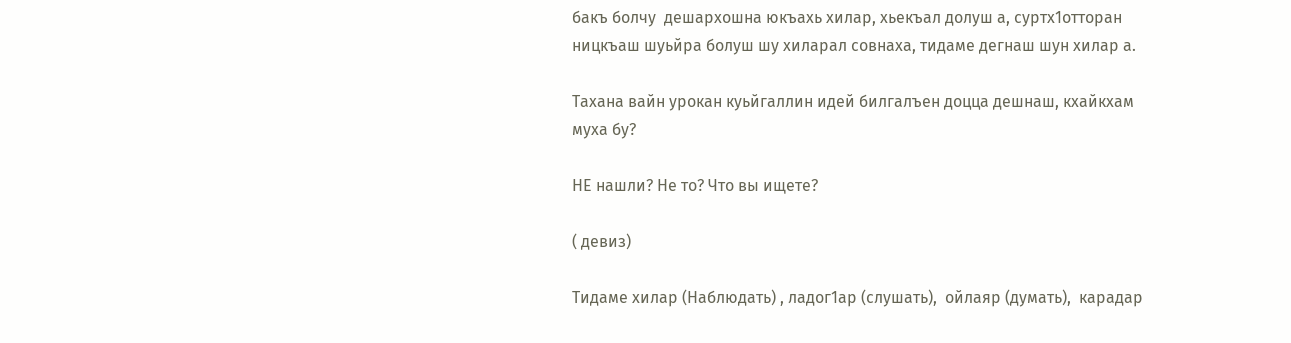бакъ болчу  дешархошна юкъахь хилар, хьекъал долуш а, суртх1отторан ницкъаш шуьйра болуш шу хиларал совнаха, тидаме дегнаш шун хилар а.

Тахана вайн урокан куьйгаллин идей билгалъен доцца дешнаш, кхайкхам муха бу?

НЕ нашли? Не то? Что вы ищете?

( девиз)

Тидаме хилар (Наблюдать) , ладог1ар (слушать),  ойлаяр (думать),  карадар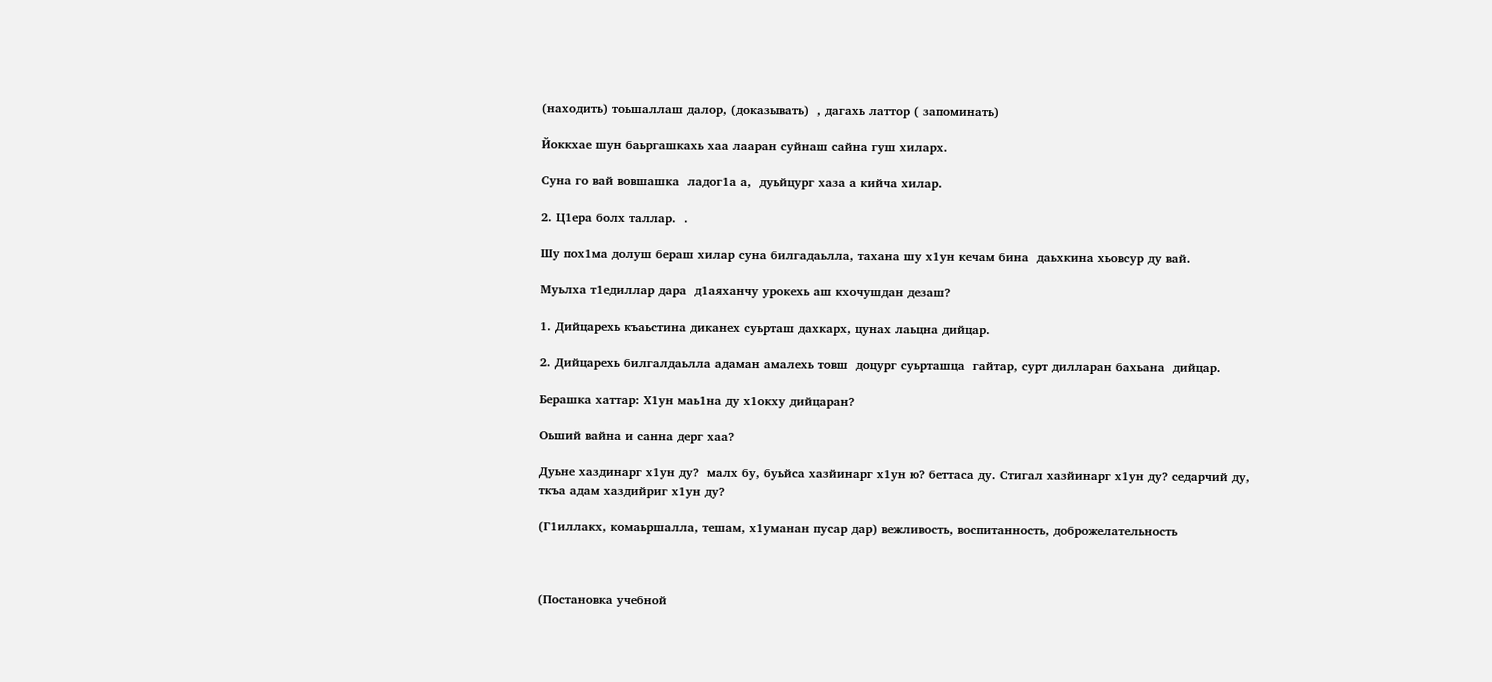(находить) тоьшаллаш далор, (доказывать)  , дагахь латтор ( запоминать)

Йоккхае шун баьргашкахь хаа лааран суйнаш сайна гуш хиларх.

Суна го вай вовшашка  ладог1а а,  дуьйцург хаза а кийча хилар.

2. Ц1ера болх таллар.  .

Шу пох1ма долуш бераш хилар суна билгадаьлла, тахана шу х1ун кечам бина  даьхкина хьовсур ду вай.

Муьлха т1едиллар дара  д1аяханчу урокехь аш кхочушдан дезаш?

1. Дийцарехь къаьстина диканех суьрташ дахкарх, цунах лаьцна дийцар.

2. Дийцарехь билгалдаьлла адаман амалехь товш  доцург суьрташца  гайтар, сурт дилларан бахьана  дийцар.

Берашка хаттар: Х1ун маь1на ду х1окху дийцаран?

Оьший вайна и санна дерг хаа?

Дуьне хаздинарг х1ун ду?  малх бу, буьйса хазйинарг х1ун ю? беттаса ду. Стигал хазйинарг х1ун ду? седарчий ду, ткъа адам хаздийриг х1ун ду?

(Г1иллакх, комаьршалла, тешам, х1уманан пусар дар) вежливость, воспитанность, доброжелательность



(Постановка учебной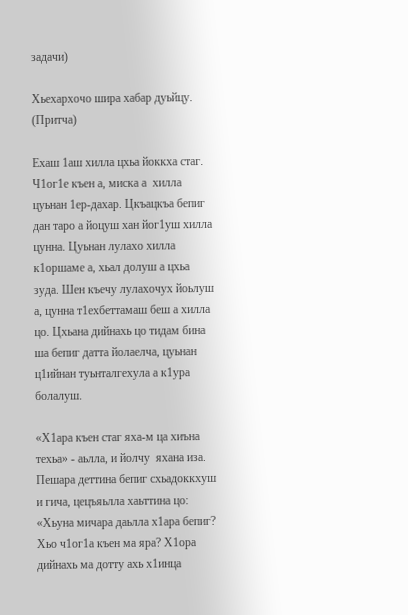задачи)

Хьехархочо шира хабар дуьйцу. (Притча)

Ехаш 1аш хилла цхьа йоккха стаг. Ч1ог1е къен а, миска а  хилла цуьнан 1ер-дахар. Цкъацкъа бепиг дан таро а йоцуш хан йог1уш хилла цунна. Цуьнан лулахо хилла к1оршаме а, хьал долуш а цхьа зуда. Шен къечу лулахочух йоьлуш а, цунна т1ехбеттамаш беш а хилла цо. Цхьана дийнахь цо тидам бина ша бепиг датта йолаелча, цуьнан  ц1ийнан туьнталгехула а к1ура болалуш.

«Х1ара къен стаг яха-м ца хиъна техьа» - аьлла, и йолчу  яхана иза. Пешара деттина бепиг схьадоккхуш и гича, цецъяьлла хаьттина цо:  «Хьуна мичара даьлла х1ара бепиг? Хьо ч1ог1а къен ма яра? Х1ора дийнахь ма дотту ахь х1инца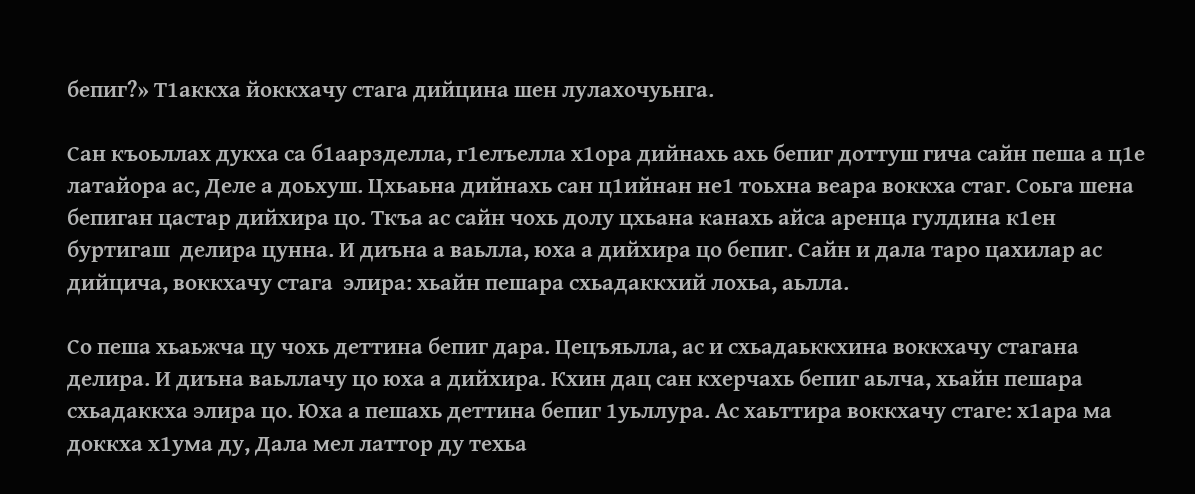бепиг?» Т1аккха йоккхачу стага дийцина шен лулахочуьнга.

Сан къоьллах дукха са б1аарзделла, г1елъелла х1ора дийнахь ахь бепиг доттуш гича сайн пеша а ц1е латайора ас, Деле а доьхуш. Цхьаьна дийнахь сан ц1ийнан не1 тоьхна веара воккха стаг. Соьга шена бепиган цастар дийхира цо. Ткъа ас сайн чохь долу цхьана канахь айса аренца гулдина к1ен буртигаш  делира цунна. И диъна а ваьлла, юха а дийхира цо бепиг. Сайн и дала таро цахилар ас дийцича, воккхачу стага  элира: хьайн пешара схьадаккхий лохьа, аьлла.

Со пеша хьаьжча цу чохь деттина бепиг дара. Цецъяьлла, ас и схьадаьккхина воккхачу стагана делира. И диъна ваьллачу цо юха а дийхира. Кхин дац сан кхерчахь бепиг аьлча, хьайн пешара схьадаккха элира цо. Юха а пешахь деттина бепиг 1уьллура. Ас хаьттира воккхачу стаге: х1ара ма доккха х1ума ду, Дала мел латтор ду техьа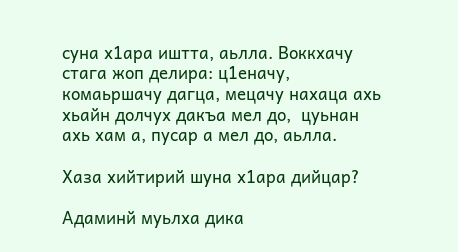суна х1ара иштта, аьлла. Воккхачу стага жоп делира: ц1еначу, комаьршачу дагца, мецачу нахаца ахь хьайн долчух дакъа мел до,  цуьнан ахь хам а, пусар а мел до, аьлла.

Хаза хийтирий шуна х1ара дийцар?

Адаминй муьлха дика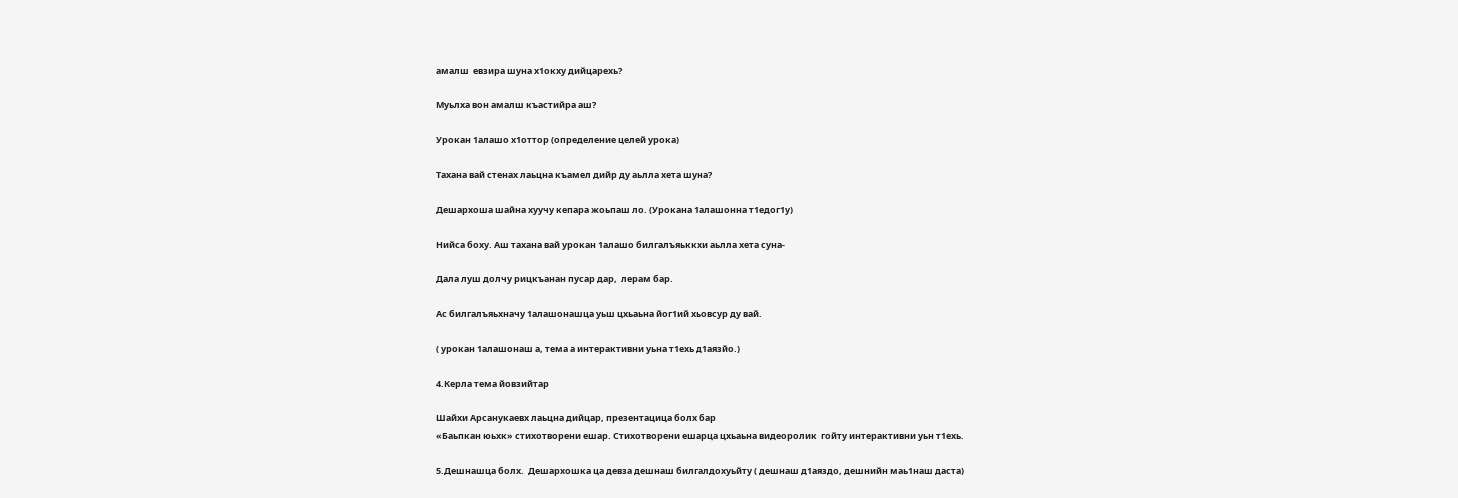амалш  евзира шуна х1окху дийцарехь?

Муьлха вон амалш къастийра аш?

Урокан 1алашо х1оттор (определение целей урока)

Тахана вай стенах лаьцна къамел дийр ду аьлла хета шуна?

Дешархоша шайна хуучу кепара жоьпаш ло. (Урокана 1алашонна т1едог1у)

Нийса боху. Аш тахана вай урокан 1алашо билгалъяьккхи аьлла хета суна-

Дала луш долчу рицкъанан пусар дар,  лерам бар.

Ас билгалъяьхначу 1алашонашца уьш цхьаьна йог1ий хьовсур ду вай.

( урокан 1алашонаш а, тема а интерактивни уьна т1ехь д1аязйо.)

4.Керла тема йовзийтар

Шайхи Арсанукаевх лаьцна дийцар, презентацица болх бар
«Баьпкан юьхк» стихотворени ешар. Стихотворени ешарца цхьаьна видеоролик  гойту интерактивни уьн т1ехь.

5.Дешнашца болх.  Дешархошка ца девза дешнаш билгалдохуьйту ( дешнаш д1аяздо, дешнийн маь1наш даста)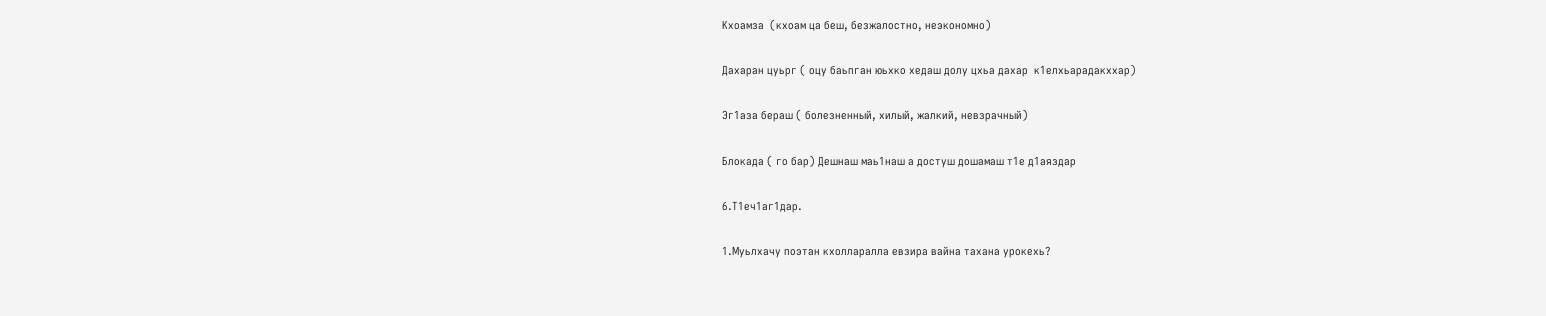Кхоамза  (кхоам ца беш, безжалостно, неэкономно)

Дахаран цуьрг ( оцу баьпган юьхко хедаш долу цхьа дахар  к1елхьарадакххар)

Эг1аза бераш ( болезненный, хилый, жалкий, невзрачный)

Блокада ( го бар) Дешнаш маь1наш а достуш дошамаш т1е д1аяздар

6.Т1еч1аг1дар.

1.Муьлхачу поэтан кхолларалла евзира вайна тахана урокехь?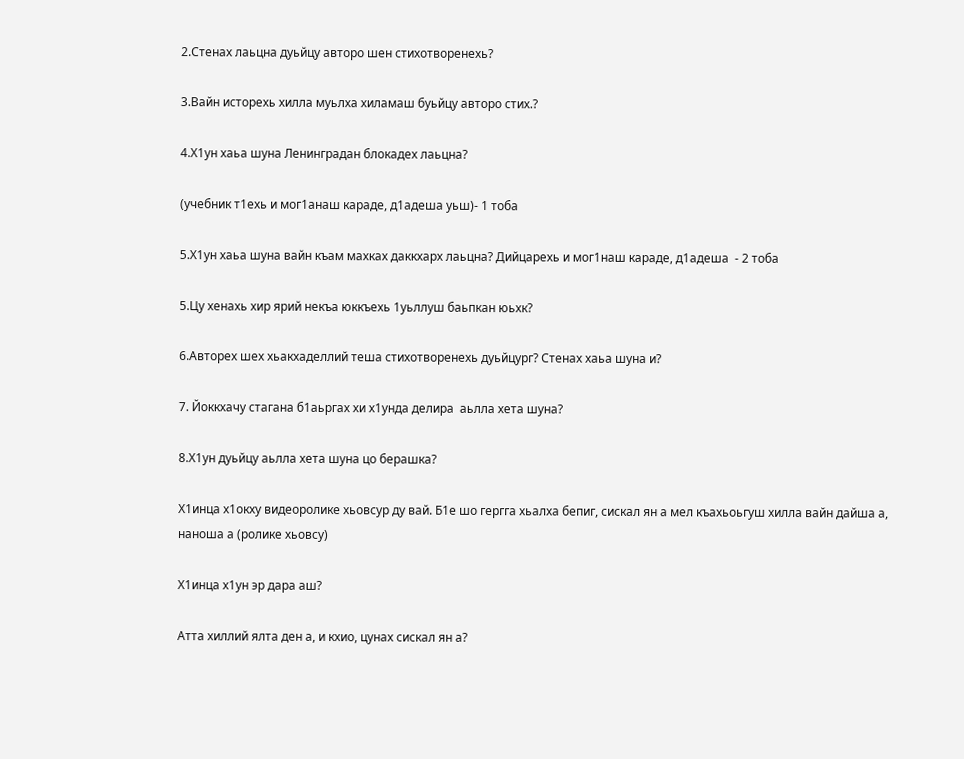2.Стенах лаьцна дуьйцу авторо шен стихотворенехь?

3.Вайн исторехь хилла муьлха хиламаш буьйцу авторо стих.?

4.Х1ун хаьа шуна Ленинградан блокадех лаьцна?

(учебник т1ехь и мог1анаш караде, д1адеша уьш)- 1 тоба

5.Х1ун хаьа шуна вайн къам махках даккхарх лаьцна? Дийцарехь и мог1наш караде, д1адеша  - 2 тоба

5.Цу хенахь хир ярий некъа юккъехь 1уьллуш баьпкан юьхк?

6.Авторех шех хьакхаделлий теша стихотворенехь дуьйцург? Стенах хаьа шуна и?

7. Йоккхачу стагана б1аьргах хи х1унда делира  аьлла хета шуна?

8.Х1ун дуьйцу аьлла хета шуна цо берашка?

Х1инца х1окху видеоролике хьовсур ду вай. Б1е шо гергга хьалха бепиг, сискал ян а мел къахьоьгуш хилла вайн дайша а, наноша а (ролике хьовсу)

Х1инца х1ун эр дара аш?

Атта хиллий ялта ден а, и кхио, цунах сискал ян а?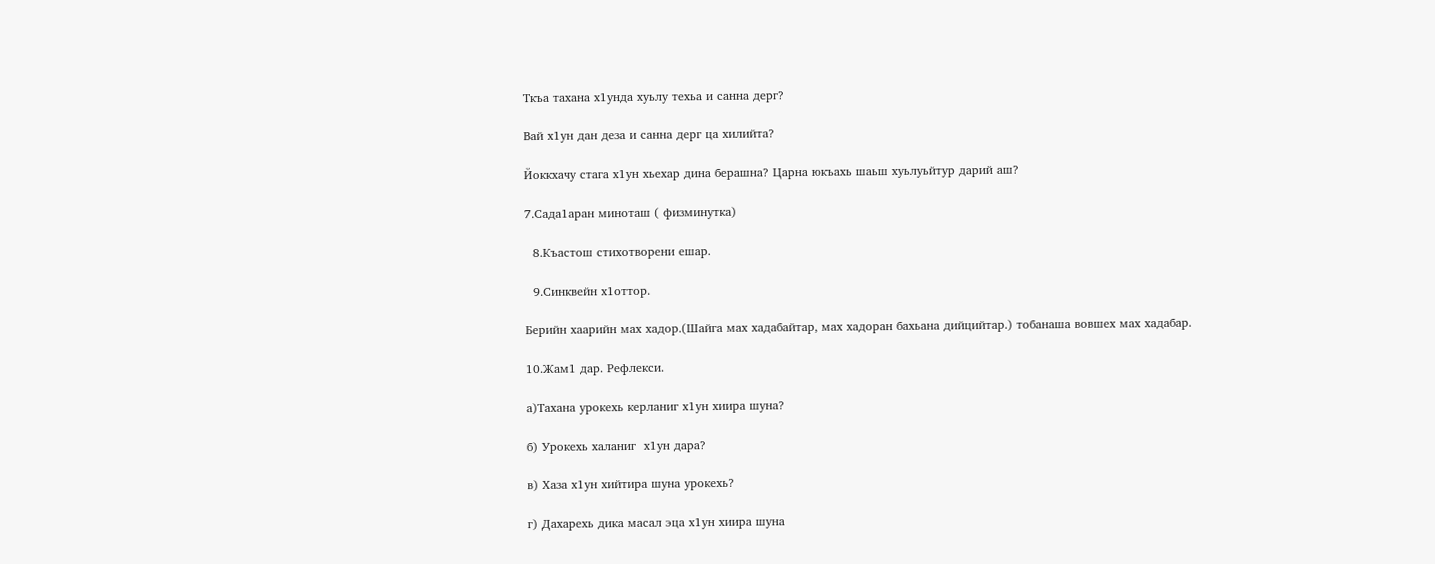Ткъа тахана х1унда хуьлу техьа и санна дерг?

Вай х1ун дан деза и санна дерг ца хилийта?

Йоккхачу стага х1ун хьехар дина берашна? Царна юкъахь шаьш хуьлуьйтур дарий аш?

7.Сада1аран миноташ ( физминутка)

  8.Къастош стихотворени ешар.

  9.Синквейн х1оттор.

Берийн хаарийн мах хадор.(Шайга мах хадабайтар, мах хадоран бахьана дийцийтар.) тобанаша вовшех мах хадабар.

10.Жам1 дар. Рефлекси.

а)Тахана урокехь керланиг х1ун хиира шуна?

б) Урокехь халаниг  х1ун дара?

в) Хаза х1ун хийтира шуна урокехь?

г) Дахарехь дика масал эца х1ун хиира шуна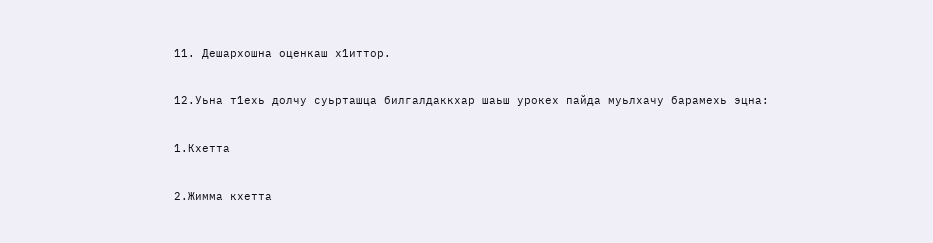11. Дешархошна оценкаш х1иттор.

12.Уьна т1ехь долчу суьрташца билгалдаккхар шаьш урокех пайда муьлхачу барамехь эцна:

1.Кхетта

2.Жимма кхетта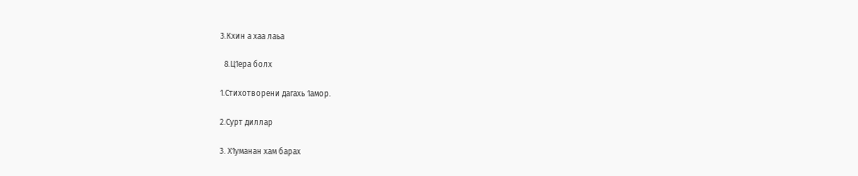3.Кхин а хаа лаьа

  8.Ц1ера болх

1.Стихотворени дагахь 1амор.

2.Сурт диллар

3. Х1уманан хам барах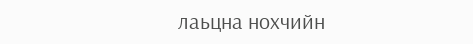лаьцна нохчийн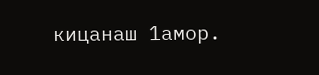кицанаш 1амор.